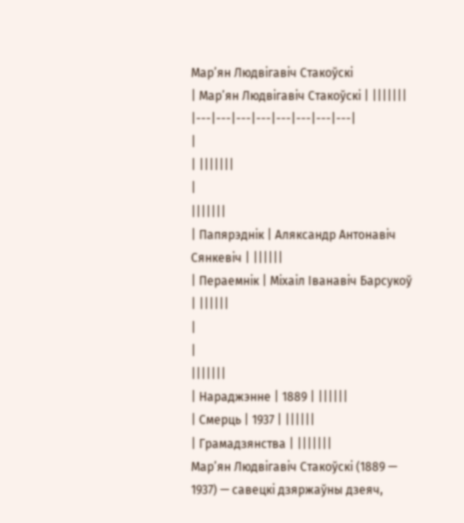Мар’ян Людвігавіч Стакоўскі
| Мар’ян Людвігавіч Стакоўскі | |||||||
|---|---|---|---|---|---|---|---|
|
| |||||||
|
|||||||
| Папярэднік | Аляксандр Антонавіч Сянкевіч | ||||||
| Пераемнік | Міхаіл Іванавіч Барсукоў | ||||||
|
|
|||||||
| Нараджэнне | 1889 | ||||||
| Смерць | 1937 | ||||||
| Грамадзянства | |||||||
Мар’ян Людвігавіч Стакоўскі (1889 — 1937) — савецкі дзяржаўны дзеяч,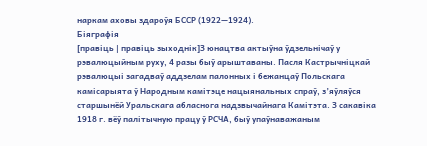наркам аховы здароўя БССР (1922—1924).
Біяграфія
[правіць | правіць зыходнік]З юнацтва актыўна ўдзельнічаў у рэвалюцыйным руху, 4 разы быў арыштаваны. Пасля Кастрычніцкай рэвалюцыі загадваў аддзелам палонных і бежанцаў Польскага камісарыята ў Народным камітэце нацыянальных спраў, з’яўляўся старшынёй Уральскага абласнога надзвычайнага Камітэта. З сакавіка 1918 г. вёў палітычную працу ў РСЧА, быў упаўнаважаным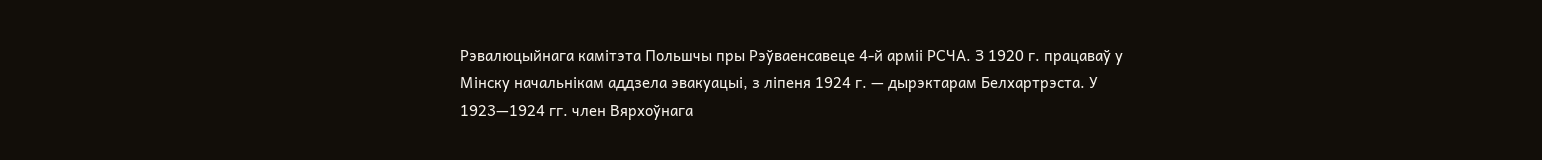Рэвалюцыйнага камітэта Польшчы пры Рэўваенсавеце 4-й арміі РСЧА. З 1920 г. працаваў у Мінску начальнікам аддзела эвакуацыі, з ліпеня 1924 г. — дырэктарам Белхартрэста. У 1923—1924 гг. член Вярхоўнага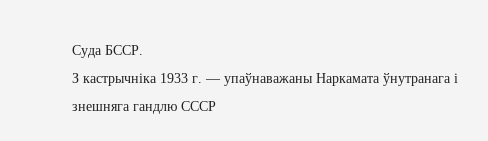Суда БССР.
З кастрычніка 1933 г. — упаўнаважаны Наркамата ўнутранага і знешняга гандлю СССР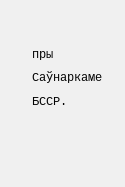пры Саўнаркаме БССР.